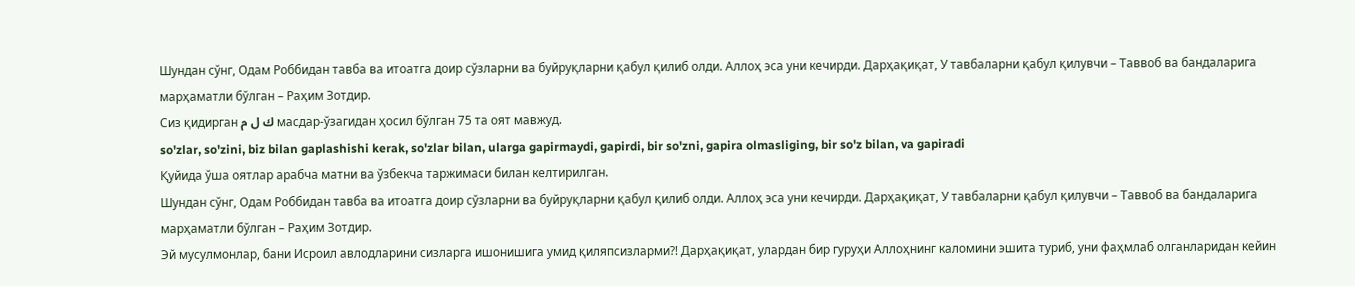Шундан сўнг, Одам Роббидан тавба ва итоатга доир сўзларни ва буйруқларни қабул қилиб олди. Аллоҳ эса уни кечирди. Дарҳақиқат, У тавбаларни қабул қилувчи – Таввоб ва бандаларига марҳаматли бўлган – Раҳим Зотдир.
Сиз қидирган ك ل م масдар-ўзагидан ҳосил бўлган 75 та оят мавжуд.
so'zlar, so'zini, biz bilan gaplashishi kerak, so'zlar bilan, ularga gapirmaydi, gapirdi, bir so'zni, gapira olmasliging, bir so'z bilan, va gapiradi
Қуйида ўша оятлар арабча матни ва ўзбекча таржимаси билан келтирилган.
Шундан сўнг, Одам Роббидан тавба ва итоатга доир сўзларни ва буйруқларни қабул қилиб олди. Аллоҳ эса уни кечирди. Дарҳақиқат, У тавбаларни қабул қилувчи – Таввоб ва бандаларига марҳаматли бўлган – Раҳим Зотдир.
Эй мусулмонлар, бани Исроил авлодларини сизларга ишонишига умид қиляпсизларми?! Дарҳақиқат, улардан бир гуруҳи Аллоҳнинг каломини эшита туриб, уни фаҳмлаб олганларидан кейин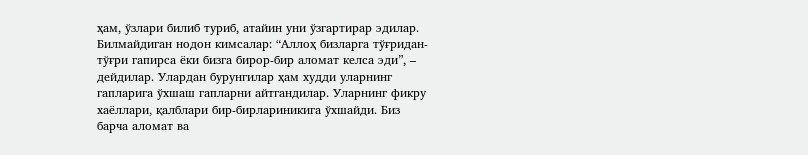ҳам, ўзлари билиб туриб, атайин уни ўзгартирар эдилар.
Билмайдиган нодон кимсалар: “Аллоҳ бизларга тўғридан-тўғри гапирса ёки бизга бирор-бир аломат келса эди”, – дейдилар. Улардан бурунгилар ҳам худди уларнинг гапларига ўхшаш гапларни айтгандилар. Уларнинг фикру хаёллари, қалблари бир-бирлариникига ўхшайди. Биз барча аломат ва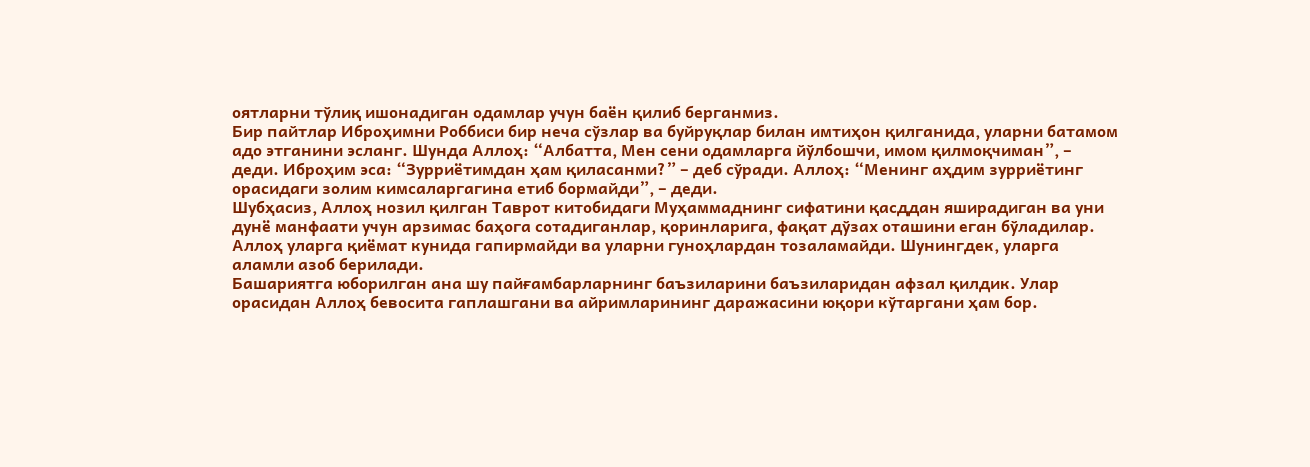оятларни тўлиқ ишонадиган одамлар учун баён қилиб берганмиз.
Бир пайтлар Иброҳимни Роббиси бир неча сўзлар ва буйруқлар билан имтиҳон қилганида, уларни батамом адо этганини эсланг. Шунда Аллоҳ: “Албатта, Мен сени одамларга йўлбошчи, имом қилмоқчиман”, – деди. Иброҳим эса: “Зурриётимдан ҳам қиласанми?” – деб сўради. Аллоҳ: “Менинг аҳдим зурриётинг орасидаги золим кимсаларгагина етиб бормайди”, – деди.
Шубҳасиз, Аллоҳ нозил қилган Таврот китобидаги Муҳаммаднинг сифатини қасддан яширадиган ва уни дунё манфаати учун арзимас баҳога сотадиганлар, қоринларига, фақат дўзах оташини еган бўладилар. Аллоҳ уларга қиёмат кунида гапирмайди ва уларни гуноҳлардан тозаламайди. Шунингдек, уларга аламли азоб берилади.
Башариятга юборилган ана шу пайғамбарларнинг баъзиларини баъзиларидан афзал қилдик. Улар орасидан Аллоҳ бевосита гаплашгани ва айримларининг даражасини юқори кўтаргани ҳам бор.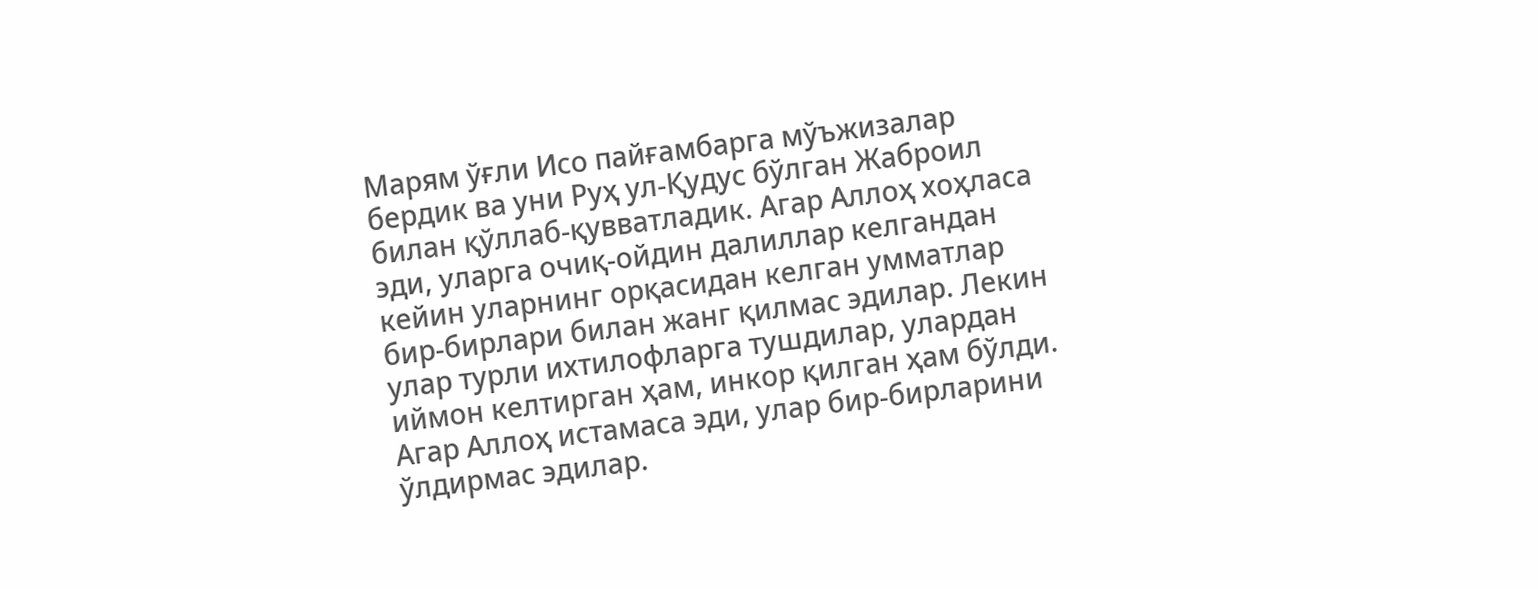Марям ўғли Исо пайғамбарга мўъжизалар бердик ва уни Руҳ ул-Қудус бўлган Жаброил билан қўллаб-қувватладик. Агар Аллоҳ хоҳласа эди, уларга очиқ-ойдин далиллар келгандан кейин уларнинг орқасидан келган умматлар бир-бирлари билан жанг қилмас эдилар. Лекин улар турли ихтилофларга тушдилар, улардан иймон келтирган ҳам, инкор қилган ҳам бўлди. Агар Аллоҳ истамаса эди, улар бир-бирларини ўлдирмас эдилар.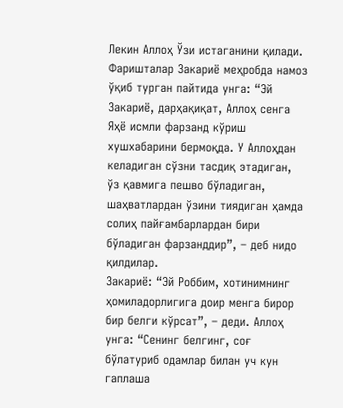Лекин Аллоҳ Ўзи истаганини қилади.
Фаришталар Закариё меҳробда намоз ўқиб турган пайтида унга: “Эй Закариё, дарҳақиқат, Аллоҳ сенга Яҳё исмли фарзанд кўриш хушхабарини бермоқда. У Аллоҳдан келадиган сўзни тасдиқ этадиган, ўз қавмига пешво бўладиган, шаҳватлардан ўзини тиядиган ҳамда солиҳ пайғамбарлардан бири бўладиган фарзанддир”, – деб нидо қилдилар.
Закариё: “Эй Роббим, хотинимнинг ҳомиладорлигига доир менга бирор бир белги кўрсат”, – деди. Аллоҳ унга: “Сенинг белгинг, соғ бўлатуриб одамлар билан уч кун гаплаша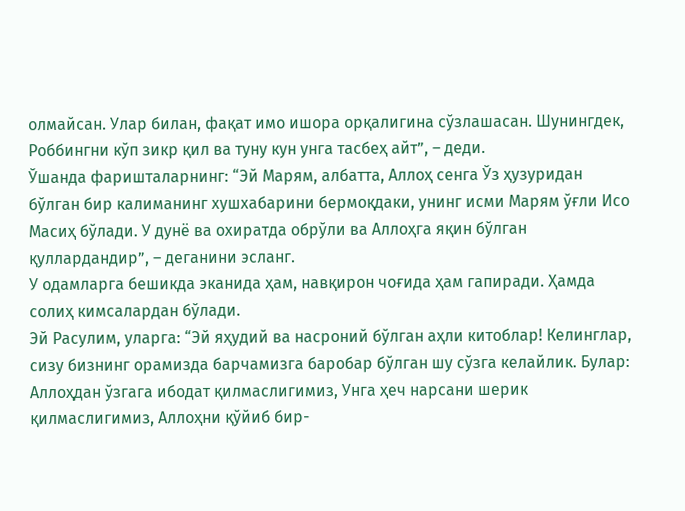олмайсан. Улар билан, фақат имо ишора орқалигина сўзлашасан. Шунингдек, Роббингни кўп зикр қил ва туну кун унга тасбеҳ айт”, – деди.
Ўшанда фаришталарнинг: “Эй Марям, албатта, Аллоҳ сенга Ўз ҳузуридан бўлган бир калиманинг хушхабарини бермоқдаки, унинг исми Марям ўғли Исо Масиҳ бўлади. У дунё ва охиратда обрўли ва Аллоҳга яқин бўлган қуллардандир”, – деганини эсланг.
У одамларга бешикда эканида ҳам, навқирон чоғида ҳам гапиради. Ҳамда солиҳ кимсалардан бўлади.
Эй Расулим, уларга: “Эй яҳудий ва насроний бўлган аҳли китоблар! Келинглар, сизу бизнинг орамизда барчамизга баробар бўлган шу сўзга келайлик. Булар: Аллоҳдан ўзгага ибодат қилмаслигимиз, Унга ҳеч нарсани шерик қилмаслигимиз, Аллоҳни қўйиб бир-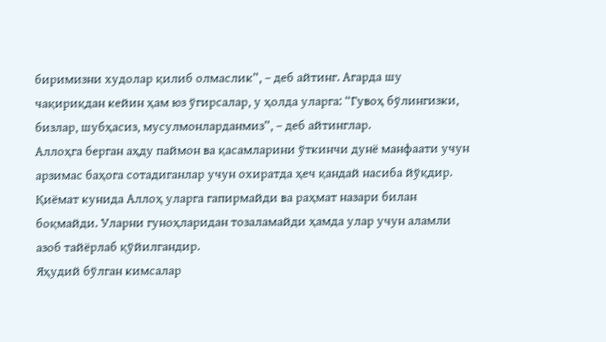биримизни худолар қилиб олмаслик”, – деб айтинг. Агарда шу чақириқдан кейин ҳам юз ўгирсалар, у ҳолда уларга: “Гувоҳ бўлингизки, бизлар, шубҳасиз, мусулмонларданмиз”, – деб айтинглар.
Аллоҳга берган аҳду паймон ва қасамларини ўткинчи дунё манфаати учун арзимас баҳога сотадиганлар учун охиратда ҳеч қандай насиба йўқдир. Қиёмат кунида Аллоҳ уларга гапирмайди ва раҳмат назари билан боқмайди. Уларни гуноҳларидан тозаламайди ҳамда улар учун аламли азоб тайёрлаб қўйилгандир.
Яҳудий бўлган кимсалар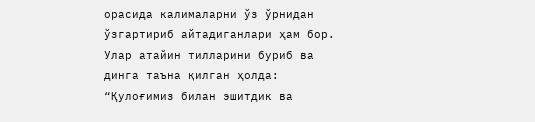орасида калималарни ўз ўрнидан ўзгартириб айтадиганлари ҳам бор. Улар атайин тилларини буриб ва динга таъна қилган ҳолда: “Қулоғимиз билан эшитдик ва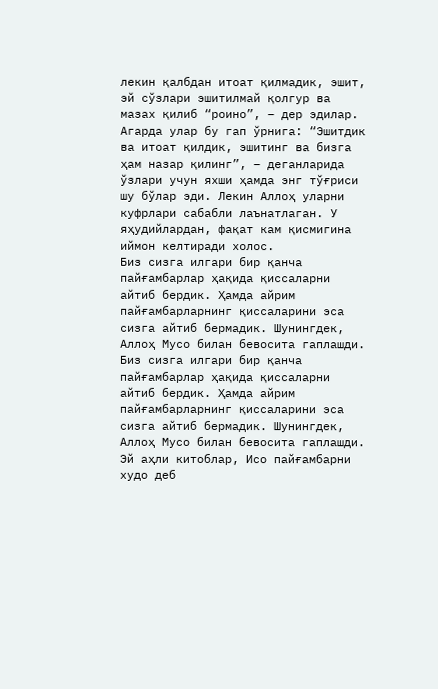лекин қалбдан итоат қилмадик, эшит, эй сўзлари эшитилмай қолгур ва мазах қилиб “роино”, – дер эдилар. Агарда улар бу гап ўрнига: “Эшитдик ва итоат қилдик, эшитинг ва бизга ҳам назар қилинг”, – деганларида ўзлари учун яхши ҳамда энг тўғриси шу бўлар эди. Лекин Аллоҳ уларни куфрлари сабабли лаънатлаган. У яҳудийлардан, фақат кам қисмигина иймон келтиради холос.
Биз сизга илгари бир қанча пайғамбарлар ҳақида қиссаларни айтиб бердик. Ҳамда айрим пайғамбарларнинг қиссаларини эса сизга айтиб бермадик. Шунингдек, Аллоҳ Мусо билан бевосита гаплашди.
Биз сизга илгари бир қанча пайғамбарлар ҳақида қиссаларни айтиб бердик. Ҳамда айрим пайғамбарларнинг қиссаларини эса сизга айтиб бермадик. Шунингдек, Аллоҳ Мусо билан бевосита гаплашди.
Эй аҳли китоблар, Исо пайғамбарни худо деб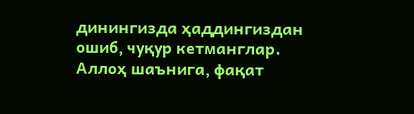динингизда ҳаддингиздан ошиб, чуқур кетманглар. Аллоҳ шаънига, фақат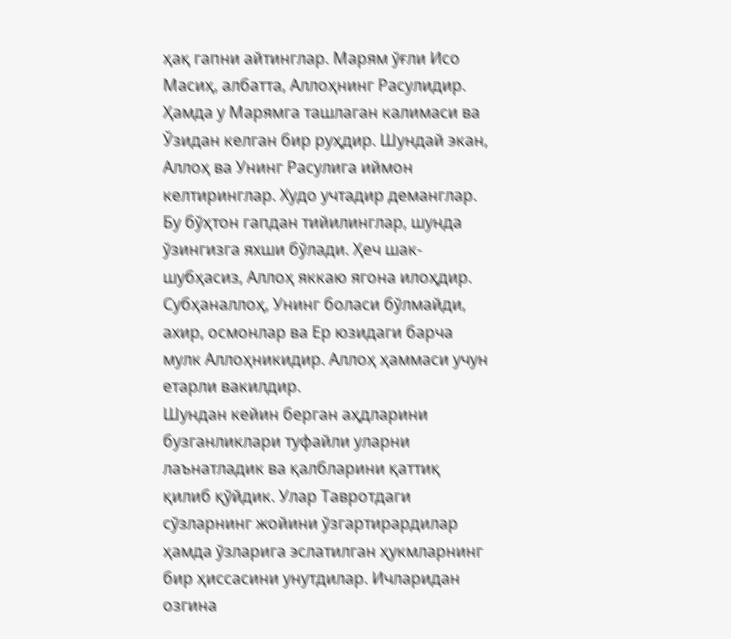ҳақ гапни айтинглар. Марям ўғли Исо Масиҳ, албатта, Аллоҳнинг Расулидир. Ҳамда у Марямга ташлаган калимаси ва Ўзидан келган бир руҳдир. Шундай экан, Аллоҳ ва Унинг Расулига иймон келтиринглар. Худо учтадир деманглар. Бу бўҳтон гапдан тийилинглар, шунда ўзингизга яхши бўлади. Ҳеч шак-шубҳасиз, Аллоҳ яккаю ягона илоҳдир. Субҳаналлоҳ, Унинг боласи бўлмайди, ахир, осмонлар ва Ер юзидаги барча мулк Аллоҳникидир. Аллоҳ ҳаммаси учун етарли вакилдир.
Шундан кейин берган аҳдларини бузганликлари туфайли уларни лаънатладик ва қалбларини қаттиқ қилиб қўйдик. Улар Тавротдаги сўзларнинг жойини ўзгартирардилар ҳамда ўзларига эслатилган ҳукмларнинг бир ҳиссасини унутдилар. Ичларидан озгина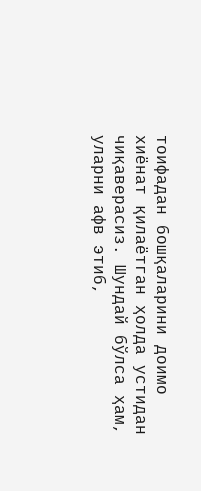тоифадан бошқаларини доимо хиёнат қилаётган ҳолда устидан чиқаверасиз. Шундай бўлса ҳам, уларни афв этиб,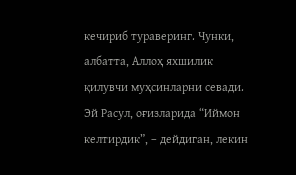кечириб тураверинг. Чунки, албатта, Аллоҳ яхшилик қилувчи муҳсинларни севади.
Эй Расул, оғизларида “Иймон келтирдик”, – дейдиган, лекин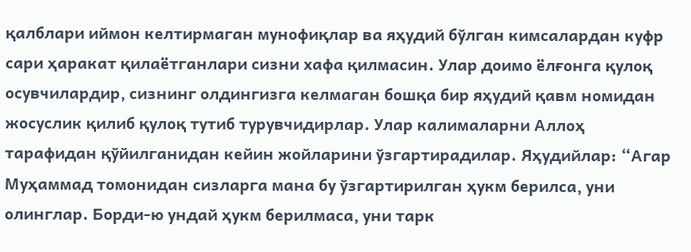қалблари иймон келтирмаган мунофиқлар ва яҳудий бўлган кимсалардан куфр сари ҳаракат қилаётганлари сизни хафа қилмасин. Улар доимо ёлғонга қулоқ осувчилардир, сизнинг олдингизга келмаган бошқа бир яҳудий қавм номидан жосуслик қилиб қулоқ тутиб турувчидирлар. Улар калималарни Аллоҳ тарафидан қўйилганидан кейин жойларини ўзгартирадилар. Яҳудийлар: “Агар Муҳаммад томонидан сизларга мана бу ўзгартирилган ҳукм берилса, уни олинглар. Борди-ю ундай ҳукм берилмаса, уни тарк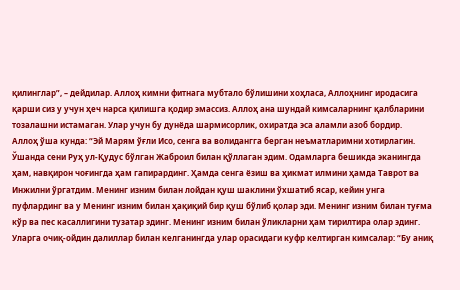қилинглар”, – дейдилар. Аллоҳ кимни фитнага мубтало бўлишини хоҳласа, Аллоҳнинг иродасига қарши сиз у учун ҳеч нарса қилишга қодир эмассиз. Аллоҳ ана шундай кимсаларнинг қалбларини тозалашни истамаган. Улар учун бу дунёда шармисорлик, охиратда эса аламли азоб бордир.
Аллоҳ ўша кунда: “Эй Марям ўғли Исо, сенга ва волидангга берган неъматларимни хотирлагин. Ўшанда сени Руҳ ул-Қудус бўлган Жаброил билан қўллаган эдим. Одамларга бешикда эканингда ҳам, навқирон чоғингда ҳам гапирардинг. Ҳамда сенга ёзиш ва ҳикмат илмини ҳамда Таврот ва Инжилни ўргатдим. Менинг изним билан лойдан қуш шаклини ўхшатиб ясар, кейин унга пуфлардинг ва у Менинг изним билан ҳақиқий бир қуш бўлиб қолар эди. Менинг изним билан туғма кўр ва пес касаллигини тузатар эдинг. Менинг изним билан ўликларни ҳам тирилтира олар эдинг. Уларга очиқ-ойдин далиллар билан келганингда улар орасидаги куфр келтирган кимсалар: “Бу аниқ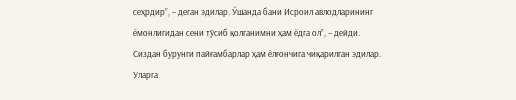сеҳрдир”, – деган эдилар. Ўшанда бани Исроил авлодларининг ёмонлигидан сени тўсиб қолганимни ҳам ёдга ол”, – дейди.
Сиздан бурунги пайғамбарлар ҳам ёлғончига чиқарилган эдилар. Уларга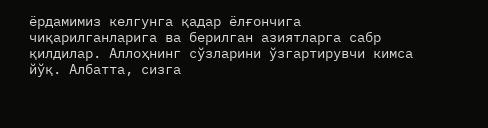ёрдамимиз келгунга қадар ёлғончига чиқарилганларига ва берилган азиятларга сабр қилдилар. Аллоҳнинг сўзларини ўзгартирувчи кимса йўқ. Албатта, сизга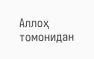Аллоҳ томонидан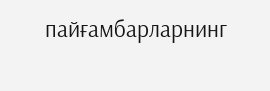пайғамбарларнинг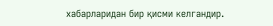хабарларидан бир қисми келгандир.